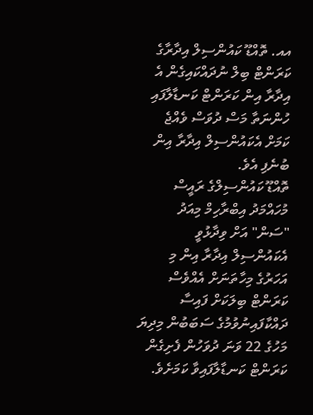އއ. ތޮއްޑޫ ކައުންސިލް އިދާރާގެ ކަރަންޓް ބިލް ނުދައްކައިގެން އެ އިދާރާ އިން ކަރަންޓް ކަނޑާލާފައި ހުންނަތާ މަސް ދުވަސް ވެއްޖެ ކަމަށް އެކައުންސިލް އިދާރާ އިން ބުނެފި އެވެ.
ތޮއްޑޫ ކައުންސިލްގެ ރައީސް މުހައްމަދު އިބްރާހިމް މިއަދު "ސަން" އަށް ވިދާޅުވީ އެކައުންސިލް އިދާރާ އިން މި އަހަރުގެ މިހާތަނަށް އެއްވެސް ކަރަންޓް ބިލަކަށް ފައިސާ ދައްކާފައިނުވުމުގެ ސަބަބުން މިދިޔަ މަހުގެ 22 ވަނަ ދުވަހުން ފެށިގެން ކަރަންޓް ކަނޑާލާފައިވާ ކަމަށެވެ.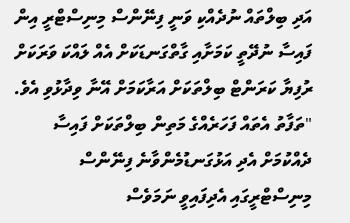އަދި ބިލްތައް ނުދެއްކި ވަނީ ފިނޭންސް މިނިސްޓްރީ އިން ފައިސާ ނުދޭތީ ކަމަށާއި ގާތްގަނޑަކަށް އެއް ލައްކަ ވަރަކަށް ރުފިޔާ ކަރަންޓް ބިލްތަކަށް އަރާކަމަށް އޭނާ ވިދާޅުވި އެވެ.
"ތަފާތު އެތައް ފަހަރެއްގެ މަތިން ބިލްތަކަށް ފައިސާ ދެއްކުމަށް އެދި އަޅުގަނޑުމެންވާނެ ފިނޭންސް މިނިސްޓްރީގައި އެދިފައިވީ ނަމަވެސް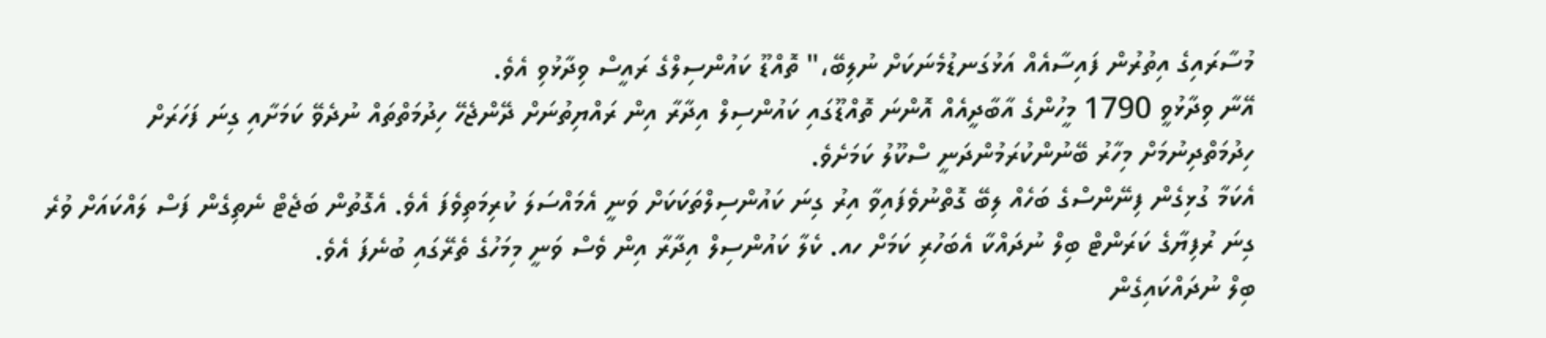މުސާރައިގެ އިތުރުން ފައިސާއެއް އަޅުގަނޑުމެނަކަށް ނުލިބޭ،" ތޮއްޑޫ ކައުންސިލްގެ ރައީސް ވިދާޅުވި އެވެ.
އޭނާ ވިދާޅުވީ 1790 މީހުންގެ އާބާދީއެއް އޮންނަ ތޮއްޑޫގައި ކައުންސިލް އިދާރާ އިން ރައްޔިތުނަށް ދޭންޖެހޭ ހިދުމަތްތައް ނުދެވޭ ކަމަށާއި ގިނަ ފަހަރަށް ހިދުމަތްދިނުމަށް މިހާރު ބޭނުންކުރަމުންދަނީ ސްކޫލު ކަމަށެވެ.
އެކަމާ ގުޅިގެން ފިނޭންސްގެ ބަހެއް ލިބޭ ގޮތްނުވެފައިވާ އިރު ގިނަ ކައުންސިލްތަކަކަށް ވަނީ އެމައްސަލަ ކުރިމަތިވެފަ އެވެ. އެގޮތުން ބަޖެޓް ނެތިގެން ފަސް ލައްކައަށް ވުރެ ގިނަ ރުފިޔާގެ ކަރަންޓް ބިލް ނުދައްކާ އެބަހުރި ކަމަށް ހއ. ކެލާ ކައުންސިލް އިދާރާ އިން ވެސް ވަނީ މިމަހުގެ ތެރޭގައި ބުނެފަ އެވެ.
ބިލް ނުދައްކައިގެން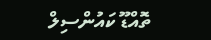ތޮއްޑޫ ކައުންސިލް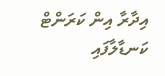އިދާރާ އިން ކަރަންޓް ކަނޑާލާފައި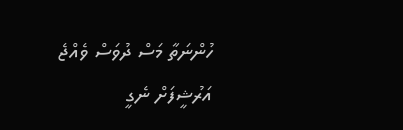ހުންނަތާ މަސް ދުވަސް ވެއްޖެ
އަރުޝީފަށް ނެގީ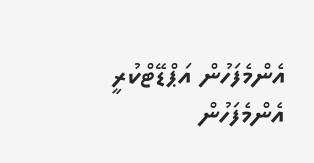އެންމެފަހުން އަޕްޑޭޓްކުރީ
އެންމެފަހުން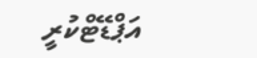އަޕްޑޭޓްކުރީ